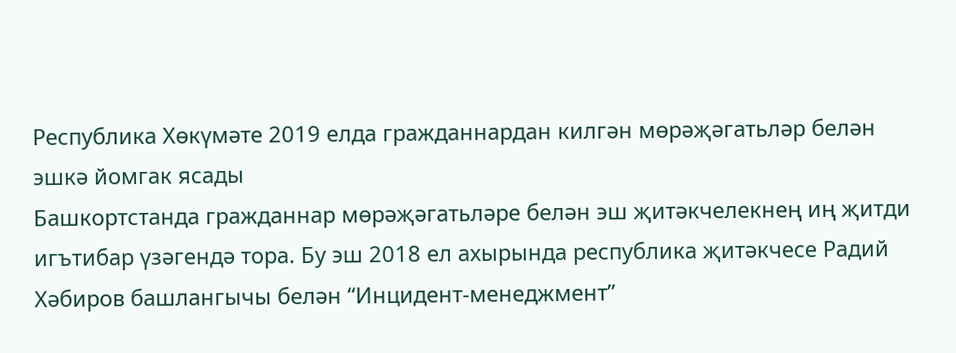Республика Хөкүмәте 2019 елда гражданнардан килгән мөрәҗәгатьләр белән эшкә йомгак ясады
Башкортстанда гражданнар мөрәҗәгатьләре белән эш җитәкчелекнең иң җитди игътибар үзәгендә тора. Бу эш 2018 ел ахырында республика җитәкчесе Радий Хәбиров башлангычы белән “Инцидент-менеджмент”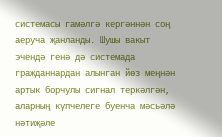системасы гамәлгә кергәннән соң аеруча җанланды. Шушы вакыт эчендә генә дә системада гражданнардан алынган йөз меңнән артык борчулы сигнал теркәлгән, аларның күпчелеге буенча мәсьәлә нәтиҗәле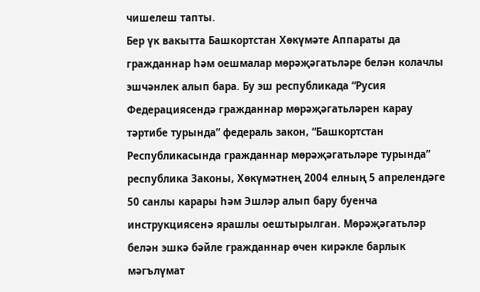чишелеш тапты.
Бер үк вакытта Башкортстан Хөкүмәте Аппараты да гражданнар һәм оешмалар мөрәҗәгатьләре белән колачлы эшчәнлек алып бара. Бу эш республикада “Русия Федерациясендә гражданнар мөрәҗәгатьләрен карау тәртибе турында” федераль закон, “Башкортстан Республикасында гражданнар мөрәҗәгатьләре турында” республика Законы, Хөкүмәтнең 2004 елның 5 апрелендәге 50 санлы карары һәм Эшләр алып бару буенча инструкциясенә ярашлы оештырылган. Мөрәҗәгатьләр белән эшкә бәйле гражданнар өчен кирәкле барлык мәгълүмат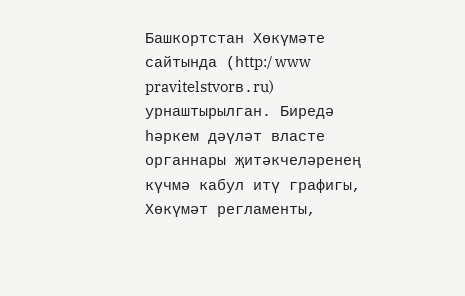Башкортстан Хөкүмәте сайтында (һttp:/ www pravitelstvorв.ru) урнаштырылган. Биредә һәркем дәүләт власте органнары җитәкчеләренең күчмә кабул итү графигы, Хөкүмәт регламенты,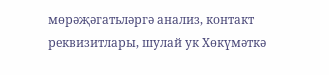мөрәҗәгатьләргә анализ, контакт реквизитлары, шулай ук Хөкүмәткә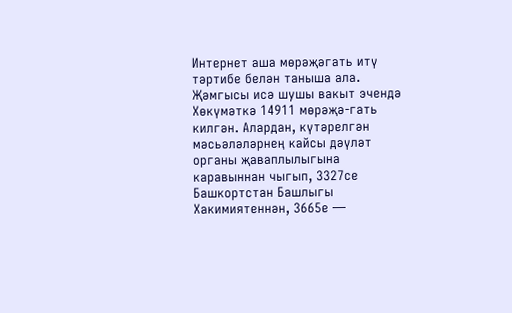Интернет аша мөрәҗәгать итү тәртибе белән таныша ала.
Җәмгысы исә шушы вакыт эчендә Хөкүмәткә 14911 мөрәҗә-гать килгән. Алардан, күтәрелгән мәсьәләләрнең кайсы дәүләт органы җаваплылыгына каравыннан чыгып, 3327се Башкортстан Башлыгы Хакимиятеннән, 3665е —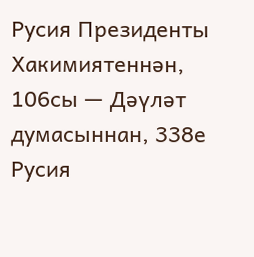Русия Президенты Хакимиятеннән, 106сы — Дәүләт думасыннан, 338е Русия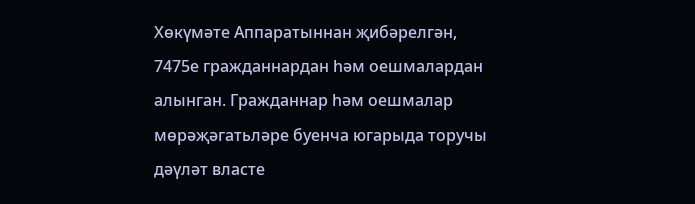Хөкүмәте Аппаратыннан җибәрелгән, 7475е гражданнардан һәм оешмалардан алынган. Гражданнар һәм оешмалар мөрәҗәгатьләре буенча югарыда торучы дәүләт власте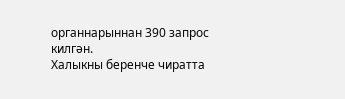органнарыннан 390 запрос килгән.
Халыкны беренче чиратта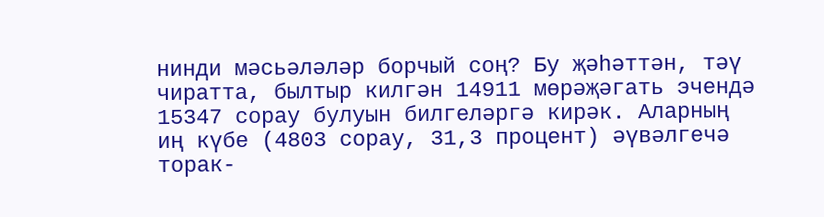нинди мәсьәләләр борчый соң? Бу җәһәттән, тәү чиратта, былтыр килгән 14911 мөрәҗәгать эчендә 15347 сорау булуын билгеләргә кирәк. Аларның иң күбе (4803 сорау, 31,3 процент) әүвәлгечә торак-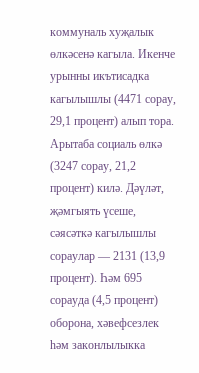коммуналь хуҗалык өлкәсенә кагыла. Икенче урынны икътисадка кагылышлы (4471 сорау, 29,1 процент) алып тора. Арытаба социаль өлкә (3247 сорау, 21,2 процент) килә. Дәүләт, җәмгыять үсеше, сәясәткә кагылышлы сораулар — 2131 (13,9 процент). Һәм 695 сорауда (4,5 процент) оборона, хәвефсезлек һәм законлылыкка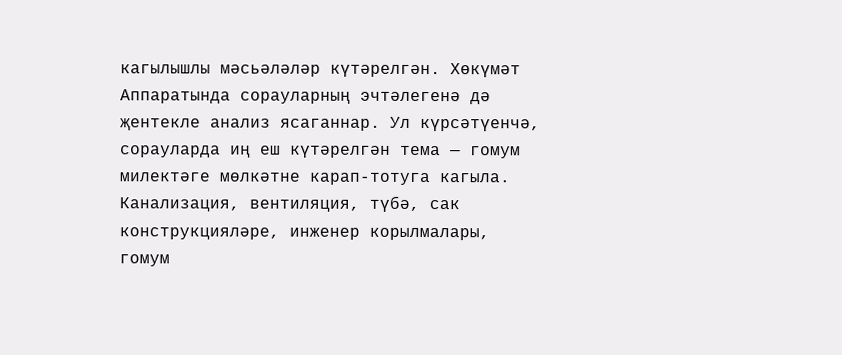кагылышлы мәсьәләләр күтәрелгән. Хөкүмәт Аппаратында сорауларның эчтәлегенә дә җентекле анализ ясаганнар. Ул күрсәтүенчә, сорауларда иң еш күтәрелгән тема — гомум милектәге мөлкәтне карап-тотуга кагыла. Канализация, вентиляция, түбә, сак конструкцияләре, инженер корылмалары, гомум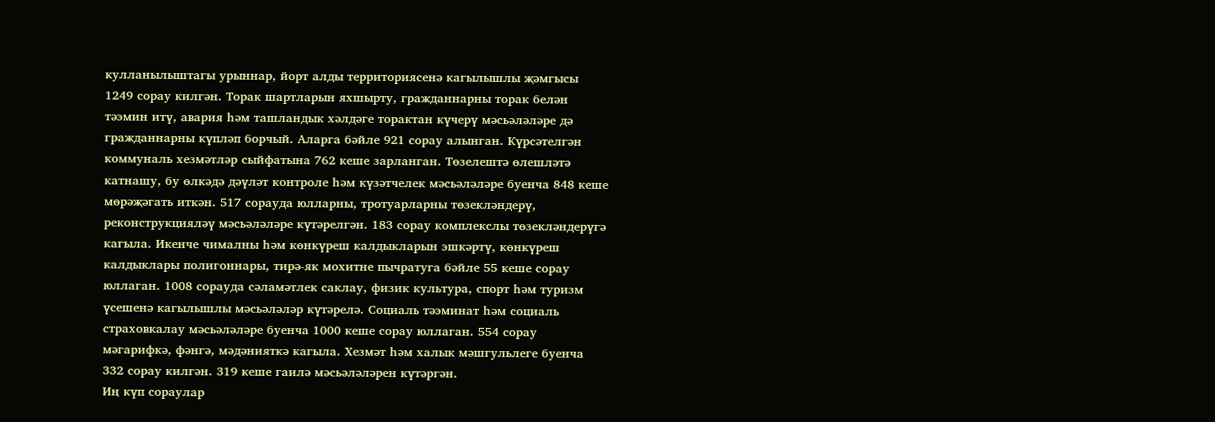кулланылыштагы урыннар, йорт алды территориясенә кагылышлы җәмгысы 1249 сорау килгән. Торак шартларын яхшырту, гражданнарны торак белән тәэмин итү, авария һәм ташландык хәлдәге торактан күчерү мәсьәләләре дә гражданнарны күпләп борчый. Аларга бәйле 921 сорау алынган. Күрсәтелгән коммуналь хезмәтләр сыйфатына 762 кеше зарланган. Төзелештә өлешләтә катнашу, бу өлкәдә дәүләт контроле һәм күзәтчелек мәсьәләләре буенча 848 кеше мөрәҗәгать иткән. 517 сорауда юлларны, тротуарларны төзекләндерү, реконструкцияләү мәсьәләләре күтәрелгән. 183 сорау комплекслы төзекләндерүгә кагыла. Икенче чималны һәм көнкүреш калдыкларын эшкәртү, көнкүреш калдыклары полигоннары, тирә-як мохитне пычратуга бәйле 55 кеше сорау юллаган. 1008 сорауда сәламәтлек саклау, физик культура, спорт һәм туризм үсешенә кагылышлы мәсьәләләр күтәрелә. Социаль тәэминат һәм социаль страховкалау мәсьәләләре буенча 1000 кеше сорау юллаган. 554 сорау мәгарифкә, фәнгә, мәдәнияткә кагыла. Хезмәт һәм халык мәшгульлеге буенча 332 сорау килгән. 319 кеше гаилә мәсьәләләрен күтәргән.
Иң күп сораулар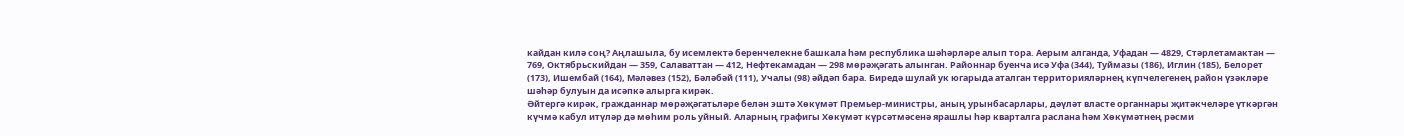кайдан килә соң? Аңлашыла, бу исемлектә беренчелекне башкала һәм республика шәһәрләре алып тора. Аерым алганда, Уфадан — 4829, Стәрлетамактан — 769, Октябрьскийдан — 359, Салаваттан — 412, Нефтекамадан — 298 мөрәҗәгать алынган. Районнар буенча исә Уфа (344), Туймазы (186), Иглин (185), Белорет (173), Ишембай (164), Мәләвез (152), Бәләбәй (111), Учалы (98) әйдәп бара. Биредә шулай ук югарыда аталган территорияләрнең күпчелегенең район үзәкләре шәһәр булуын да исәпкә алырга кирәк.
Әйтергә кирәк, гражданнар мөрәҗәгатьләре белән эштә Хөкүмәт Премьер-министры, аның урынбасарлары, дәүләт власте органнары җитәкчеләре үткәргән күчмә кабул итүләр дә мөһим роль уйный. Аларның графигы Хөкүмәт күрсәтмәсенә ярашлы һәр кварталга раслана һәм Хөкүмәтнең рәсми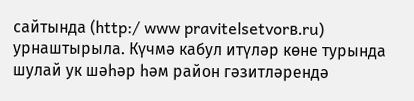сайтында (һttp:/ www pravitelsetvorв.ru) урнаштырыла. Күчмә кабул итүләр көне турында шулай ук шәһәр һәм район гәзитләрендә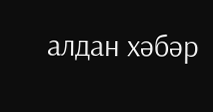алдан хәбәр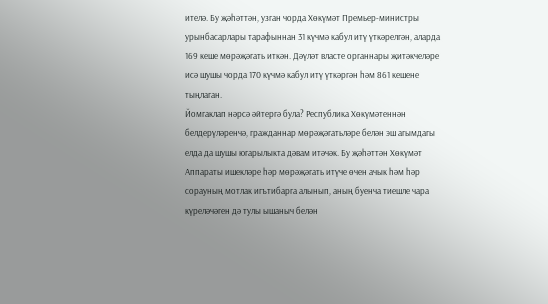ителә. Бу җәһәттән, узган чорда Хөкүмәт Премьер-министры урынбасарлары тарафыннан 31 күчмә кабул итү үткәрелгән, аларда 169 кеше мөрәҗәгать иткән. Дәүләт власте органнары җитәкчеләре исә шушы чорда 170 күчмә кабул итү үткәргән һәм 861 кешене тыңлаган.
Йомгаклап нәрсә әйтергә була? Республика Хөкүмәтеннән белдерүләренчә, гражданнар мөрәҗәгатьләре белән эш агымдагы елда да шушы югарылыкта дәвам итәчәк. Бу җәһәттән Хөкүмәт Аппараты ишекләре һәр мөрәҗәгать итүче өчен ачык һәм һәр сорауның мотлак игътибарга алынып, аның буенча тиешле чара күреләчәген дә тулы ышаныч белән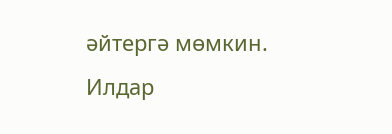әйтергә мөмкин.
Илдар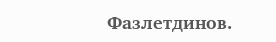Фазлетдинов.